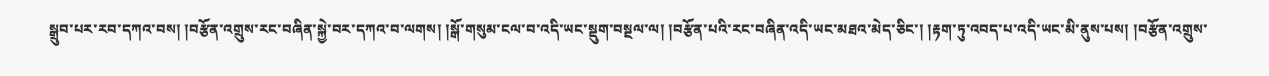སྒྲུབ་པར་རབ་དཀའ་བས། །བརྩོན་འགྲུས་རང་བཞིན་སྐྱེ་བར་དཀའ་བ་ལགས། །སྒོ་གསུམ་ངལ་བ་འདི་ཡང་སྡུག་བསྔལ་ལ། །བརྩོན་པའི་རང་བཞིན་འདི་ཡང་མཐའ་མེད་ཅིང་། །རྟག་ཏུ་འབད་པ་འདི་ཡང་མི་ནུས་པས། །བརྩོན་འགྲུས་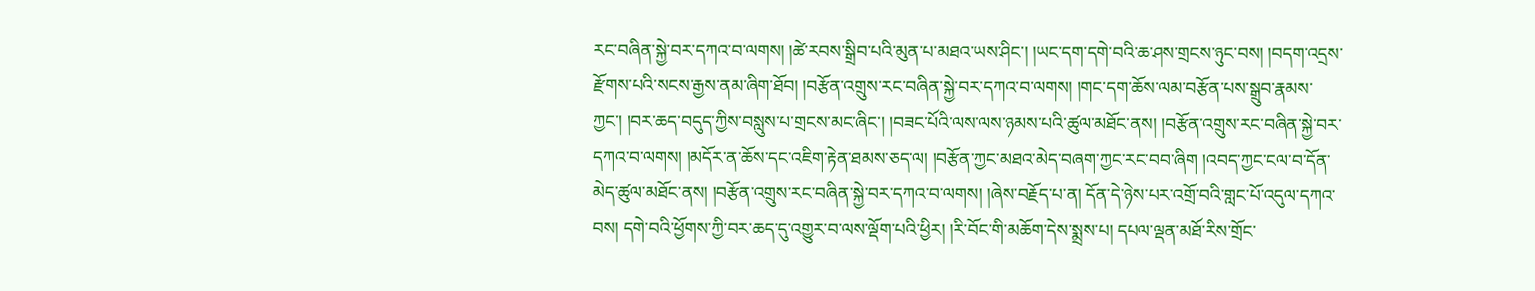རང་བཞིན་སྐྱེ་བར་དཀའ་བ་ལགས། །ཚེ་རབས་སྒྲིབ་པའི་མུན་པ་མཐའ་ཡས་ཤིང་། །ཡང་དག་དགེ་བའི་ཆ་ཤས་གྲངས་ཉུང་བས། །བདག་འདྲས་རྫོགས་པའི་སངས་རྒྱས་ནམ་ཞིག་ཐོབ། །བརྩོན་འགྲུས་རང་བཞིན་སྐྱེ་བར་དཀའ་བ་ལགས། །གང་དག་ཆོས་ལམ་བརྩོན་པས་སྒྲུབ་རྣམས་ཀྱང་། །བར་ཆད་བདུད་ཀྱིས་བསླུས་པ་གྲངས་མང་ཞིང་། །བཟང་པོའི་ལས་ལས་ཉམས་པའི་ཚུལ་མཐོང་ནས། །བརྩོན་འགྲུས་རང་བཞིན་སྐྱེ་བར་དཀའ་བ་ལགས། །མདོར་ན་ཆོས་དང་འཇིག་རྟེན་ཐམས་ཅད་ལ། །བརྩོན་ཀྱང་མཐའ་མེད་བཞག་ཀྱང་རང་བབ་ཞིག །འབད་ཀྱང་ངལ་བ་དོན་མེད་ཚུལ་མཐོང་ནས། །བརྩོན་འགྲུས་རང་བཞིན་སྐྱེ་བར་དཀའ་བ་ལགས། །ཞེས་བརྗོད་པ་ན། དོན་དེ་ཉེས་པར་འགྲོ་བའི་གླང་པོ་འདུལ་དཀའ་བས། དགེ་བའི་ཕྱོགས་ཀྱི་བར་ཆད་དུ་འགྱུར་བ་ལས་ལྡོག་པའི་ཕྱིར། །རི་བོང་གི་མཆོག་དེས་སྨྲས་པ། དཔལ་ལྡན་མཐོ་རིས་གྲོང་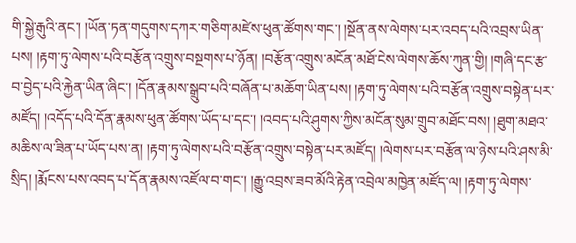གི་སྐྱེ་རྒུའི་ནང་། །ཡོན་ཏན་གདུགས་དཀར་གཅིག་མཛེས་ཕུན་ཚོགས་གང་། །སྔོན་ནས་ལེགས་པར་འབད་པའི་འབྲས་ཡིན་པས། །རྟག་ཏུ་ལེགས་པའི་བརྩོན་འགྲུས་བསྔགས་པ་ཉོན། །བརྩོན་འགྲུས་མངོན་མཐོ་ངེས་ལེགས་ཆོས་ཀུན་གྱི། །གཞི་དང་རྩ་བ་བྱེད་པའི་རྐྱེན་ཡིན་ཞིང་། །དོན་རྣམས་སྒྲུབ་པའི་བཞོན་པ་མཆོག་ཡིན་པས། །རྟག་ཏུ་ལེགས་པའི་བརྩོན་འགྲུས་བསྟེན་པར་མཛོད། །འདོད་པའི་དོན་རྣམས་ཕུན་ཚོགས་ཡོད་པ་དང་། །འབད་པའི་ཤུགས་ཀྱིས་མངོན་སུམ་གྲུབ་མཐོང་བས། །ཐུག་མཐའ་མཆིས་ལ་ཟིན་པ་ཡོད་པས་ན། །རྟག་ཏུ་ལེགས་པའི་བརྩོན་འགྲུས་བསྟེན་པར་མཛོད། །ལེགས་པར་བརྩོན་ལ་ཉེས་པའི་ཤས་མི་སྲིད། །རྨོངས་པས་འབད་པ་དོན་རྣམས་འཛོལ་བ་གང་། །རྒྱུ་འབྲས་ཟབ་མོའི་རྟེན་འབྲེལ་མཁྱེན་མཛོད་ལ། །རྟག་ཏུ་ལེགས་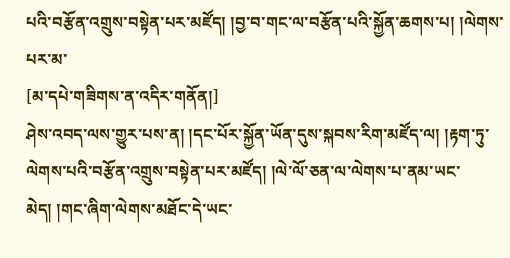པའི་བརྩོན་འགྲུས་བསྟེན་པར་མཛོད། །བྱ་བ་གང་ལ་བརྩོན་པའི་སྐྱོན་ཆགས་པ། །ལེགས་པར་མ་
[མ་དཔེ་གཟིགས་ན་འདིར་གནོན།]
ཤེས་འབད་ལས་གྱུར་པས་ན། །དང་པོར་སྐྱོན་ཡོན་དུས་སྐབས་རིག་མཛོད་ལ། །རྟག་ཏུ་ལེགས་པའི་བརྩོན་འགྲུས་བསྟེན་པར་མཛོད། །ལེ་ལོ་ཅན་ལ་ལེགས་པ་ནམ་ཡང་མེད། །གང་ཞིག་ལེགས་མཐོང་དེ་ཡང་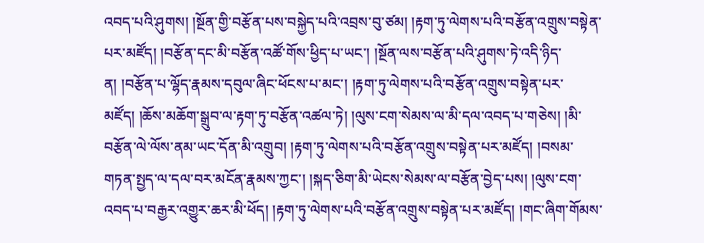འབད་པའི་ཤུགས། །སྔོན་གྱི་བརྩོན་པས་བསྐྱེད་པའི་འབྲས་བུ་ཙམ། །རྟག་ཏུ་ལེགས་པའི་བརྩོན་འགྲུས་བསྟེན་པར་མཛོད། །བརྩོན་དང་མི་བརྩོན་འཚོ་གོས་ཕྱིད་པ་ཡང་། །སྔོན་ལས་བརྩོན་པའི་ཤུགས་ཏེ་འདི་ཉིད་ན། །བརྩོན་པ་ལྷོད་རྣམས་དབུལ་ཞིང་ཕོངས་པ་མང་། །རྟག་ཏུ་ལེགས་པའི་བརྩོན་འགྲུས་བསྟེན་པར་མཛོད། །ཆོས་མཆོག་སྒྲུབ་ལ་རྟག་ཏུ་བརྩོན་འཚལ་ཏེ། །ལུས་ངག་སེམས་ལ་མི་དལ་འབད་པ་གཅེས། །མི་བརྩོན་ལེ་ལོས་ནམ་ཡང་དོན་མི་འགྲུབ། །རྟག་ཏུ་ལེགས་པའི་བརྩོན་འགྲུས་བསྟེན་པར་མཛོད། །བསམ་གཏན་སྤྱད་ལ་དལ་བར་མངོན་རྣམས་ཀྱང་། །སྐད་ཅིག་མི་ཡེངས་སེམས་ལ་བརྩོན་བྱེད་པས། །ལུས་ངག་འབད་པ་བརྒྱར་འགྱུར་ཆར་མི་ཕོད། །རྟག་ཏུ་ལེགས་པའི་བརྩོན་འགྲུས་བསྟེན་པར་མཛོད། །གང་ཞིག་གོམས་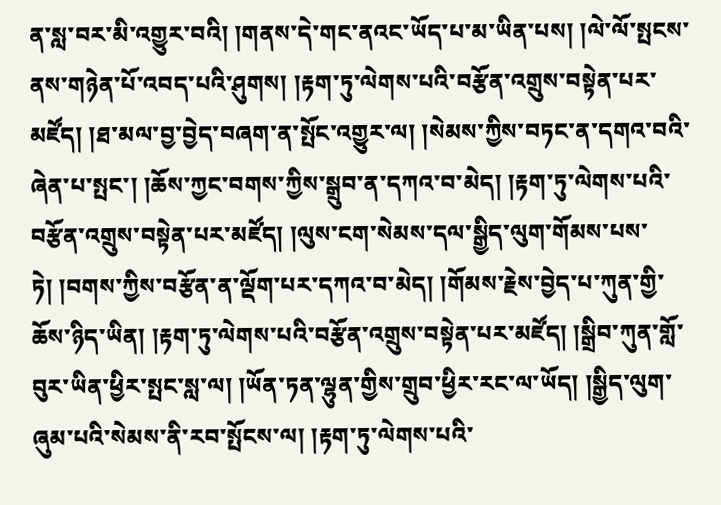ན་སླ་བར་མི་འགྱུར་བའི། །གནས་དེ་གང་ནའང་ཡོད་པ་མ་ཡིན་པས། །ལེ་ལོ་སྤངས་ནས་གཉེན་པོ་འབད་པའི་ཤུགས། །རྟག་ཏུ་ལེགས་པའི་བརྩོན་འགྲུས་བསྟེན་པར་མཛོད། །ཐ་མལ་བྱ་བྱེད་བཞག་ན་སྤོང་འགྱུར་ལ། །སེམས་ཀྱིས་བཏང་ན་དགའ་བའི་ཞེན་པ་སྤང་། །ཆོས་ཀྱང་བགས་ཀྱིས་སྒྲུབ་ན་དཀའ་བ་མེད། །རྟག་ཏུ་ལེགས་པའི་བརྩོན་འགྲུས་བསྟེན་པར་མཛོད། །ལུས་ངག་སེམས་དལ་སྒྱིད་ལུག་གོམས་པས་ཏེ། །བགས་ཀྱིས་བརྩོན་ན་ལྡོག་པར་དཀའ་བ་མེད། །གོམས་རྗེས་བྱེད་པ་ཀུན་གྱི་ཆོས་ཉིད་ཡིན། །རྟག་ཏུ་ལེགས་པའི་བརྩོན་འགྲུས་བསྟེན་པར་མཛོད། །སྒྲིབ་ཀུན་གློ་བུར་ཡིན་ཕྱིར་སྤང་སླ་ལ། །ཡོན་ཏན་ལྷུན་གྱིས་གྲུབ་ཕྱིར་རང་ལ་ཡོད། །སྒྱིད་ལུག་ཞུམ་པའི་སེམས་ནི་རབ་སྤོངས་ལ། །རྟག་ཏུ་ལེགས་པའི་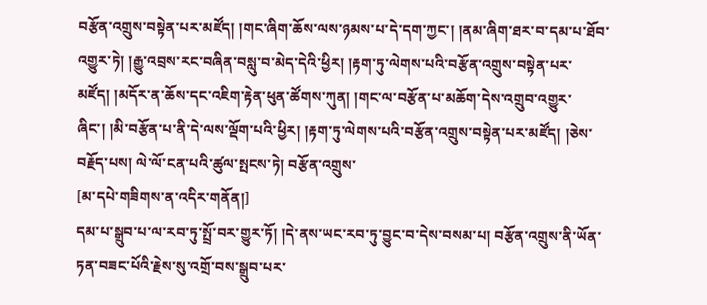བརྩོན་འགྲུས་བསྟེན་པར་མཛོད། །གང་ཞིག་ཆོས་ལས་ཉམས་པ་དེ་དག་ཀྱང་། །ནམ་ཞིག་ཐར་བ་དམ་པ་ཐོབ་འགྱུར་ཏེ། །རྒྱུ་འབྲས་རང་བཞིན་བསླུ་བ་མེད་དེའི་ཕྱིར། །རྟག་ཏུ་ལེགས་པའི་བརྩོན་འགྲུས་བསྟེན་པར་མཛོད། །མདོར་ན་ཆོས་དང་འཇིག་རྟེན་ཕུན་ཚོགས་ཀུན། །གང་ལ་བརྩོན་པ་མཆོག་དེས་འགྲུབ་འགྱུར་ཞིང་། །མི་བརྩོན་པ་ནི་དེ་ལས་ལྡོག་པའི་ཕྱིར། །རྟག་ཏུ་ལེགས་པའི་བརྩོན་འགྲུས་བསྟེན་པར་མཛོད། །ཅེས་བརྗོད་པས། ལེ་ལོ་ངན་པའི་ཚུལ་སྤངས་ཏེ། བརྩོན་འགྲུས་
[མ་དཔེ་གཟིགས་ན་འདིར་གནོན།]
དམ་པ་སྒྲུབ་པ་ལ་རབ་ཏུ་སྤྲོ་བར་གྱུར་ཏོ། །དེ་ནས་ཡང་རབ་ཏུ་བྱུང་བ་དེས་བསམ་པ། བརྩོན་འགྲུས་ནི་ཡོན་ཏན་བཟང་པོའི་རྗེས་སུ་འགྲོ་བས་སྒྲུབ་པར་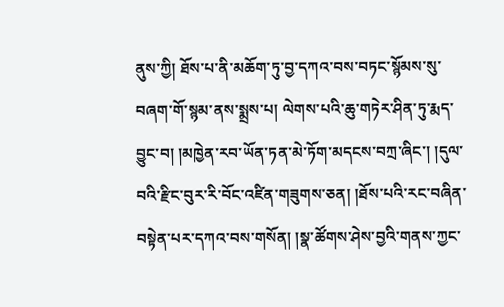ནུས་ཀྱི། ཐོས་པ་ནི་མཆོག་ཏུ་བྱ་དཀའ་བས་བཏང་སྙོམས་སུ་བཞག་གོ་སྙམ་ནས་སྨྲས་པ། ལེགས་པའི་ཆུ་གཏེར་ཤིན་ཏུ་རྨད་བྱུང་བ། །མཁྱེན་རབ་ཡོན་ཏན་མེ་ཏོག་མདངས་བཀྲ་ཞིང་། །དུལ་བའི་རྫིང་བུར་རི་བོང་འཛིན་གཟུགས་ཅན། །ཐོས་པའི་རང་བཞིན་བསྟེན་པར་དཀའ་བས་གསོན། །སྣ་ཚོགས་ཤེས་བྱའི་གནས་ཀྱང་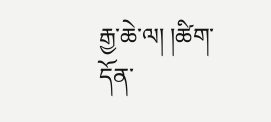རྒྱ་ཆེ་ལ། །ཚིག་དོན་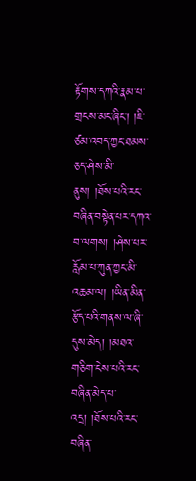རྟོགས་དཀའི་རྣམ་པ་གྲངས་མང་ཞིང་། །ཇི་ཙམ་འབད་ཀྱང་ཐམས་ཅད་ཤེས་མི་ནུས། །ཐོས་པའི་རང་བཞིན་བསྟེན་པར་དཀའ་བ་ལགས། །ཤེས་པར་རློམ་པ་ཀུན་ཀྱང་མི་འཆམ་ལ། །ཡིན་མིན་རྩོད་པའི་གནས་ལ་ཞི་དུས་མེད། །མཐའ་གཅིག་ངེས་པའི་རང་བཞིན་མེད་པ་འདྲ། །ཐོས་པའི་རང་བཞིན་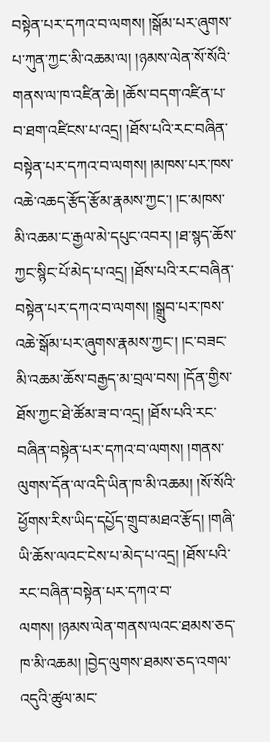བསྟེན་པར་དཀའ་བ་ལགས། །སྒོམ་པར་ཞུགས་པ་ཀུན་ཀྱང་མི་འཆམ་ལ། །ཉམས་ལེན་སོ་སོའི་གནས་ལ་ཁ་འཛིན་ཆེ། །ཆོས་བདག་འཛིན་པ་བ་ཐག་འཛིངས་པ་འདྲ། །ཐོས་པའི་རང་བཞིན་བསྟེན་པར་དཀའ་བ་ལགས། །མཁས་པར་ཁས་འཆེ་འཆད་རྩོད་རྩོམ་རྣམས་ཀྱང་། །ང་མཁས་མི་འཆམ་ང་རྒྱལ་མེ་དཔུང་འབར། །ཐ་སྙད་ཆོས་ཀྱང་སྙིང་པོ་མེད་པ་འདྲ། །ཐོས་པའི་རང་བཞིན་བསྟེན་པར་དཀའ་བ་ལགས། །སྒྲུབ་པར་ཁས་འཆེ་སྒོམ་པར་ཞུགས་རྣམས་ཀྱང་། །ང་བཟང་མི་འཆམ་ཆོས་བརྒྱད་མ་བྲལ་བས། །དོན་གྱིས་ཐོས་ཀྱང་ཐེ་ཚོམ་ཟ་བ་འདྲ། །ཐོས་པའི་རང་བཞིན་བསྟེན་པར་དཀའ་བ་ལགས། །གནས་ལུགས་དོན་ལ་འདི་ཡིན་ཁ་མི་འཆམ། །སོ་སོའི་ཕྱོགས་རིས་ཡིད་དཔྱོད་གྲུབ་མཐའ་རྩོད། །གཞི་ཡི་ཆོས་ལའང་ངེས་པ་མེད་པ་འདྲ། །ཐོས་པའི་རང་བཞིན་བསྟེན་པར་དཀའ་བ་ལགས། །ཉམས་ལེན་གནས་ལའང་ཐམས་ཅད་ཁ་མི་འཆམ། །བྱེད་ལུགས་ཐམས་ཅད་འགལ་འདུའི་ཚུལ་མང་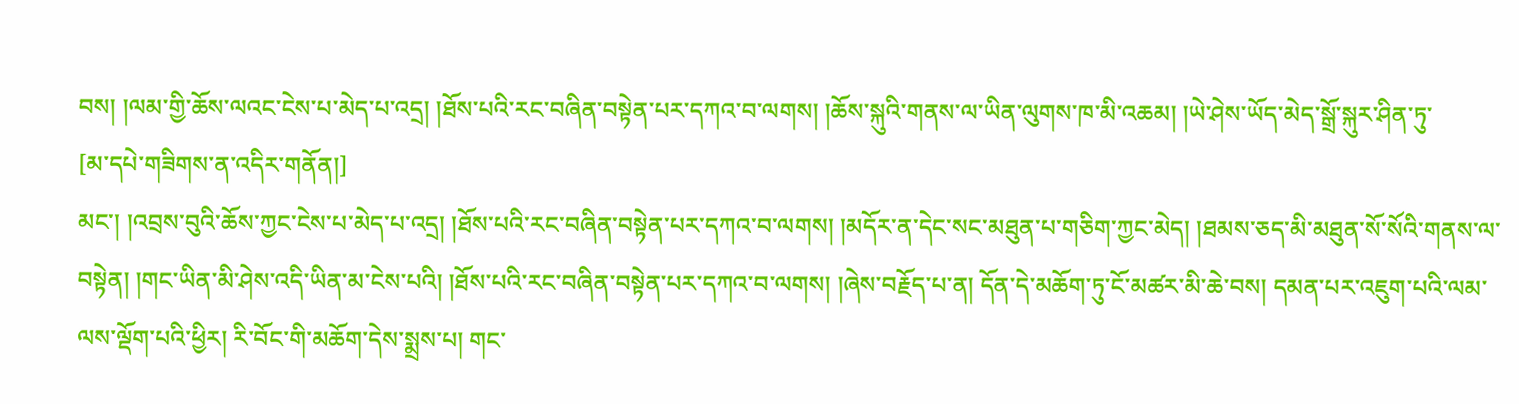བས། །ལམ་གྱི་ཆོས་ལའང་ངེས་པ་མེད་པ་འདྲ། །ཐོས་པའི་རང་བཞིན་བསྟེན་པར་དཀའ་བ་ལགས། །ཆོས་སྐུའི་གནས་ལ་ཡིན་ལུགས་ཁ་མི་འཆམ། །ཡེ་ཤེས་ཡོད་མེད་སྒྲོ་སྐུར་ཤིན་ཏུ་
[མ་དཔེ་གཟིགས་ན་འདིར་གནོན།]
མང་། །འབྲས་བུའི་ཆོས་ཀྱང་ངེས་པ་མེད་པ་འདྲ། །ཐོས་པའི་རང་བཞིན་བསྟེན་པར་དཀའ་བ་ལགས། །མདོར་ན་དེང་སང་མཐུན་པ་གཅིག་ཀྱང་མེད། །ཐམས་ཅད་མི་མཐུན་སོ་སོའི་གནས་ལ་བསྟེན། །གང་ཡིན་མི་ཤེས་འདི་ཡིན་མ་ངེས་པའི། །ཐོས་པའི་རང་བཞིན་བསྟེན་པར་དཀའ་བ་ལགས། །ཞེས་བརྗོད་པ་ན། དོན་དེ་མཆོག་ཏུ་ངོ་མཚར་མི་ཆེ་བས། དམན་པར་འཇུག་པའི་ལམ་ལས་ལྡོག་པའི་ཕྱིར། རི་བོང་གི་མཆོག་དེས་སྨྲས་པ། གང་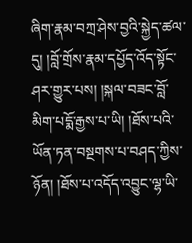ཞིག་རྣམ་བཀྲ་ཤེས་བྱའི་སྐྱེད་ཚལ་དུ། །བློ་གྲོས་རྣམ་དཔྱོད་འོད་སྟོང་ཤར་གྱུར་པས། །སྐལ་བཟང་བློ་མིག་པདྨོ་རྒྱས་པ་ཡི། །ཐོས་པའི་ཡོན་ཏན་བསྔགས་པ་བཤད་ཀྱིས་ཉོན། །ཐོས་པ་འདོད་འབྱུང་ལྷ་ཡི་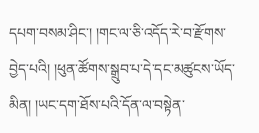དཔག་བསམ་ཤིང་། །གང་ལ་ཅི་འདོད་རེ་བ་རྫོགས་བྱེད་པའི། །ཕུན་ཚོགས་སྒྲུབ་པ་དེ་དང་མཚུངས་ཡོད་མིན། །ཡང་དག་ཐོས་པའི་དོན་ལ་བསྟེན་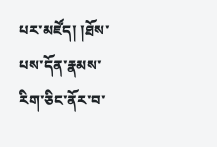པར་མཛོད། །ཐོས་པས་དོན་རྣམས་རིག་ཅིང་ནོར་བ་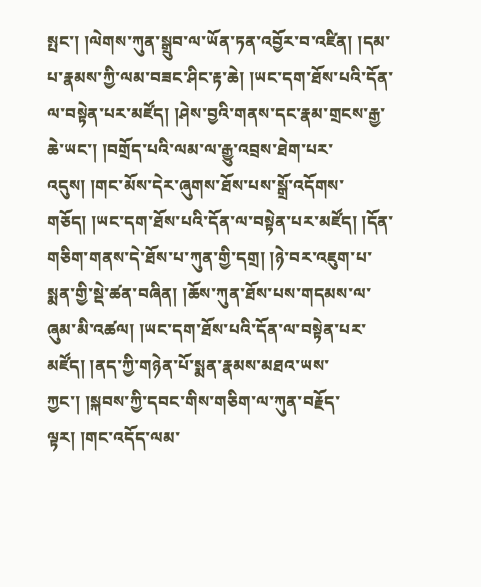སྤང་། །ལེགས་ཀུན་སྒྲུབ་ལ་ཡོན་ཏན་འབྱོར་བ་འཛིན། །དམ་པ་རྣམས་ཀྱི་ལམ་བཟང་ཤིང་རྟ་ཆེ། །ཡང་དག་ཐོས་པའི་དོན་ལ་བསྟེན་པར་མཛོད། །ཤེས་བྱའི་གནས་དང་རྣམ་གྲངས་རྒྱ་ཆེ་ཡང་། །བགྲོད་པའི་ལམ་ལ་རྒྱུ་འབྲས་ཐེག་པར་འདུས། །གང་མོས་དེར་ཞུགས་ཐོས་པས་སྒྲོ་འདོགས་གཅོད། །ཡང་དག་ཐོས་པའི་དོན་ལ་བསྟེན་པར་མཛོད། །དོན་གཅིག་གནས་དེ་ཐོས་པ་ཀུན་གྱི་དགྲ། །ཉེ་བར་འཇུག་པ་སྨན་གྱི་སྡེ་ཚན་བཞིན། །ཆོས་ཀུན་ཐོས་པས་གདམས་ལ་ཞུམ་མི་འཚལ། །ཡང་དག་ཐོས་པའི་དོན་ལ་བསྟེན་པར་མཛོད། །ནད་ཀྱི་གཉེན་པོ་སྨན་རྣམས་མཐའ་ཡས་ཀྱང་། །སྐབས་ཀྱི་དབང་གིས་གཅིག་ལ་ཀུན་བརྗོད་ལྟར། །གང་འདོད་ལམ་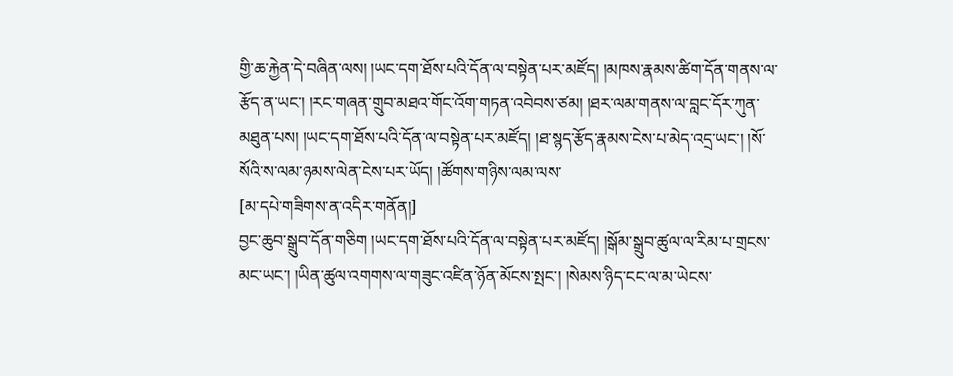གྱི་ཆ་རྐྱེན་དེ་བཞིན་ལས། །ཡང་དག་ཐོས་པའི་དོན་ལ་བསྟེན་པར་མཛོད། །མཁས་རྣམས་ཚིག་དོན་གནས་ལ་རྩོད་ན་ཡང་། །རང་གཞན་གྲུབ་མཐའ་གོང་འོག་གཏན་འབེབས་ཙམ། །ཐར་ལམ་གནས་ལ་བླང་དོར་ཀུན་མཐུན་པས། །ཡང་དག་ཐོས་པའི་དོན་ལ་བསྟེན་པར་མཛོད། །ཐ་སྙད་རྩོད་རྣམས་ངེས་པ་མེད་འདྲ་ཡང་། །སོ་སོའི་ས་ལམ་ཉམས་ལེན་ངེས་པར་ཡོད། །ཚོགས་གཉིས་ལམ་ལས་
[མ་དཔེ་གཟིགས་ན་འདིར་གནོན།]
བྱང་ཆུབ་སྒྲུབ་དོན་གཅིག །ཡང་དག་ཐོས་པའི་དོན་ལ་བསྟེན་པར་མཛོད། །སྒོམ་སྒྲུབ་ཚུལ་ལ་རིམ་པ་གྲངས་མང་ཡང་། །ཡིན་ཚུལ་འགགས་ལ་གཟུང་འཛིན་ཉོན་མོངས་སྤང་། །སེམས་ཉིད་ངང་ལ་མ་ཡེངས་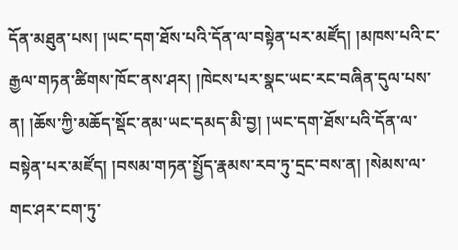དོན་མཐུན་པས། །ཡང་དག་ཐོས་པའི་དོན་ལ་བསྟེན་པར་མཛོད། །མཁས་པའི་ང་རྒྱལ་གཏན་ཚིགས་ཁོང་ནས་ཤར། །ཁེངས་པར་སྣང་ཡང་རང་བཞིན་དུལ་པས་ན། །ཆོས་ཀྱི་མཆོད་སྡོང་ནམ་ཡང་དམད་མི་བྱ། །ཡང་དག་ཐོས་པའི་དོན་ལ་བསྟེན་པར་མཛོད། །བསམ་གཏན་སྤྱོད་རྣམས་རབ་ཏུ་དྲང་བས་ན། །སེམས་ལ་གང་ཤར་ངག་ཏུ་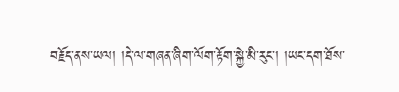བརྗོད་ནས་ཡལ། །དེ་ལ་གཞན་ཞིག་ལོག་རྟོག་སྐྱེ་མི་རུང་། །ཡང་དག་ཐོས་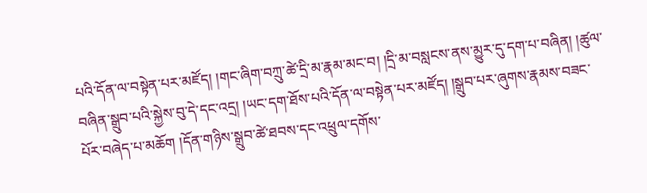པའི་དོན་ལ་བསྟེན་པར་མཛོད། །གང་ཞིག་བཀྲུ་ཚེ་དྲི་མ་རྣམ་མང་བ། །དྲི་མ་བསླངས་ནས་མྱུར་དུ་དག་པ་བཞིན། །ཚུལ་བཞིན་སྒྲུབ་པའི་སྐྱེས་བུ་དེ་དང་འདྲ། །ཡང་དག་ཐོས་པའི་དོན་ལ་བསྟེན་པར་མཛོད། །སྒྲུབ་པར་ཞུགས་རྣམས་བཟང་པོར་བཞེད་པ་མཆོག །དོན་གཉིས་སྒྲུབ་ཚེ་ཐབས་དང་འཕྲུལ་དགོས་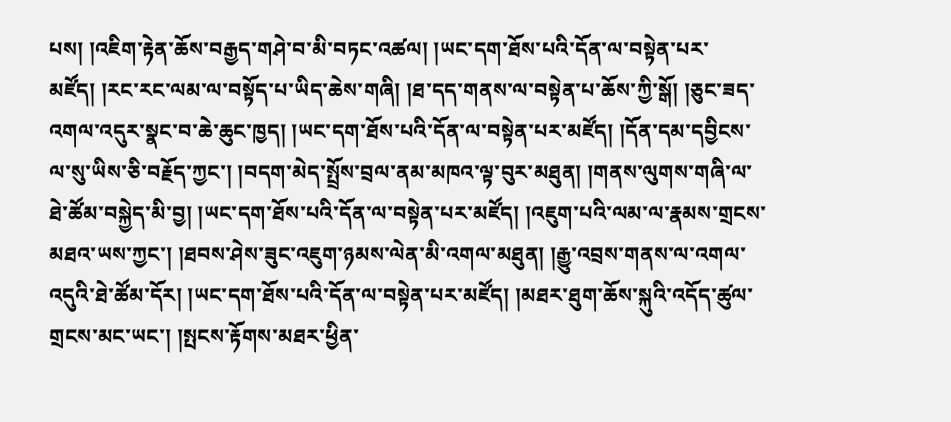པས། །འཇིག་རྟེན་ཆོས་བརྒྱད་གཤེ་བ་མི་བཏང་འཚལ། །ཡང་དག་ཐོས་པའི་དོན་ལ་བསྟེན་པར་མཛོད། །རང་རང་ལམ་ལ་བསྟོད་པ་ཡིད་ཆེས་གཞི། །ཐ་དད་གནས་ལ་བསྟེན་པ་ཆོས་ཀྱི་སྒོ། །ཅུང་ཟད་འགལ་འདུར་སྣང་བ་ཆེ་ཆུང་ཁྱད། །ཡང་དག་ཐོས་པའི་དོན་ལ་བསྟེན་པར་མཛོད། །དོན་དམ་དབྱིངས་ལ་སུ་ཡིས་ཅི་བརྗོད་ཀྱང་། །བདག་མེད་སྤྲོས་བྲལ་ནམ་མཁའ་ལྟ་བུར་མཐུན། །གནས་ལུགས་གཞི་ལ་ཐེ་ཚོམ་བསྐྱེད་མི་བྱ། །ཡང་དག་ཐོས་པའི་དོན་ལ་བསྟེན་པར་མཛོད། །འཇུག་པའི་ལམ་ལ་རྣམས་གྲངས་མཐའ་ཡས་ཀྱང་། །ཐབས་ཤེས་ཟུང་འཇུག་ཉམས་ལེན་མི་འགལ་མཐུན། །རྒྱུ་འབྲས་གནས་ལ་འགལ་འདུའི་ཐེ་ཚོམ་དོར། །ཡང་དག་ཐོས་པའི་དོན་ལ་བསྟེན་པར་མཛོད། །མཐར་ཐུག་ཆོས་སྐུའི་འདོད་ཚུལ་གྲངས་མང་ཡང་། །སྤངས་རྟོགས་མཐར་ཕྱིན་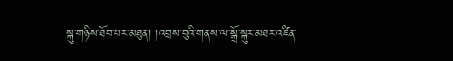སྐུ་གཉིས་ཐོབ་པར་མཐུན། །འབྲས་བུའི་གནས་ལ་སྒྲོ་སྐུར་མཐར་འཛིན་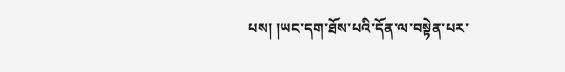པས། །ཡང་དག་ཐོས་པའི་དོན་ལ་བསྟེན་པར་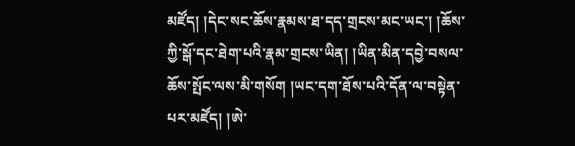མཛོད། །དེང་སང་ཆོས་རྣམས་ཐ་དད་གྲངས་མང་ཡང་། །ཆོས་ཀྱི་སྒོ་དང་ཐེག་པའི་རྣམ་གྲངས་ཡིན། །ཡིན་མིན་དབྱེ་བསལ་ཆོས་སྤོང་ལས་མི་གསོག །ཡང་དག་ཐོས་པའི་དོན་ལ་བསྟེན་པར་མཛོད། །ཨེ་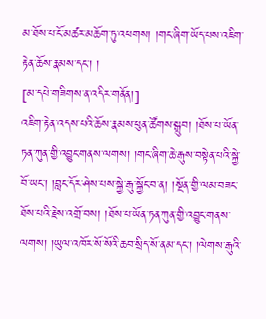མ་ཐོས་པ་ངོ་མཚར་མཆོག་ཏུ་འཕགས། །གང་ཞིག་ཡོད་པས་འཇིག་རྟེན་ཆོས་རྣམས་དང་། །
[མ་དཔེ་གཟིགས་ན་འདིར་གནོན།]
འཇིག་རྟེན་འདས་པའི་ཆོས་རྣམས་ཕུན་ཚོགས་སྒྲུབ། །ཐོས་པ་ཡོན་ཏན་ཀུན་གྱི་འབྱུང་གནས་ལགས། །གང་ཞིག་ཆེ་རྒུས་བསྟེན་པའི་སྐྱེ་བོ་ཡང་། །བླང་དོར་ཤེས་པས་སྐྱེ་རྒུ་སྐྱོང་བ་ན། །སྔོན་གྱི་ལམ་བཟང་ཐོས་པའི་རྗེས་འགྲོ་བས། །ཐོས་པ་ཡོན་ཏན་ཀུན་གྱི་འབྱུང་གནས་ལགས། །ཡུལ་འཁོར་སོ་སོའི་ཆབ་སྲིད་སོ་ནམ་དང་། །ལེགས་རྒུའི་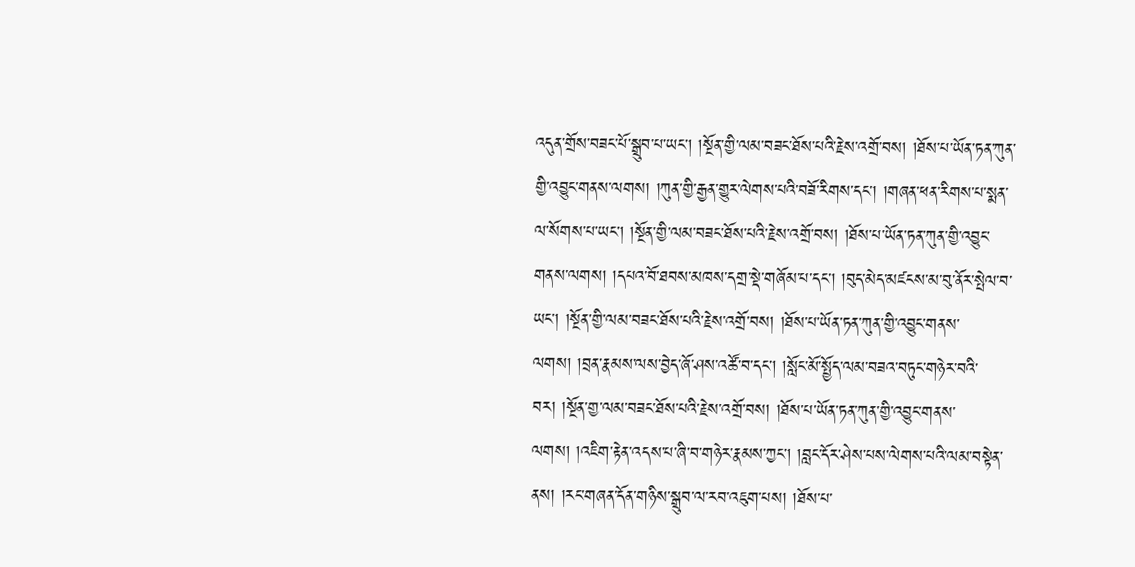འདུན་གྲོས་བཟང་པོ་སྒྲུབ་པ་ཡང་། །སྔོན་གྱི་ལམ་བཟང་ཐོས་པའི་རྗེས་འགྲོ་བས། །ཐོས་པ་ཡོན་ཏན་ཀུན་གྱི་འབྱུང་གནས་ལགས། །ཀུན་གྱི་རྒྱན་གྱུར་ལེགས་པའི་བཟོ་རིགས་དང་། །གཞན་ཕན་རིགས་པ་སྨན་ལ་སོགས་པ་ཡང་། །སྔོན་གྱི་ལམ་བཟང་ཐོས་པའི་རྗེས་འགྲོ་བས། །ཐོས་པ་ཡོན་ཏན་ཀུན་གྱི་འབྱུང་གནས་ལགས། །དཔའ་བོ་ཐབས་མཁས་དགྲ་སྡེ་གཞོམ་པ་དང་། །བུད་མེད་མཛངས་མ་བུ་ནོར་སྤེལ་བ་ཡང་། །སྔོན་གྱི་ལམ་བཟང་ཐོས་པའི་རྗེས་འགྲོ་བས། །ཐོས་པ་ཡོན་ཏན་ཀུན་གྱི་འབྱུང་གནས་ལགས། །བྲན་རྣམས་ལས་བྱེད་ཞོ་ཤས་འཚོ་བ་དང་། །སློང་མོ་སྤྱོད་ལམ་བཟའ་བཏུང་གཉེར་བའི་བར། །སྔོན་གྱ་ལམ་བཟང་ཐོས་པའི་རྗེས་འགྲོ་བས། །ཐོས་པ་ཡོན་ཏན་ཀུན་གྱི་འབྱུང་གནས་ལགས། །འཇིག་རྟེན་འདས་པ་ཞི་བ་གཉེར་རྣམས་ཀྱང་། །བླང་དོར་ཤེས་པས་ལེགས་པའི་ལམ་བསྟེན་ནས། །རང་གཞན་དོན་གཉིས་སྒྲུབ་ལ་རབ་འཇུག་པས། །ཐོས་པ་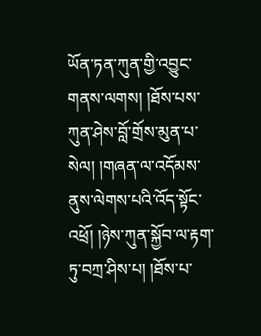ཡོན་ཏན་ཀུན་གྱི་འབྱུང་གནས་ལགས། །ཐོས་པས་ཀུན་ཤེས་བློ་གྲོས་མུན་པ་སེལ། །གཞན་ལ་འདོམས་ནུས་ལེགས་པའི་འོད་སྟོང་འཕྲོ། །ཉེས་ཀུན་སྐྱོབ་ལ་རྟག་ཏུ་བཀྲ་ཤིས་པ། །ཐོས་པ་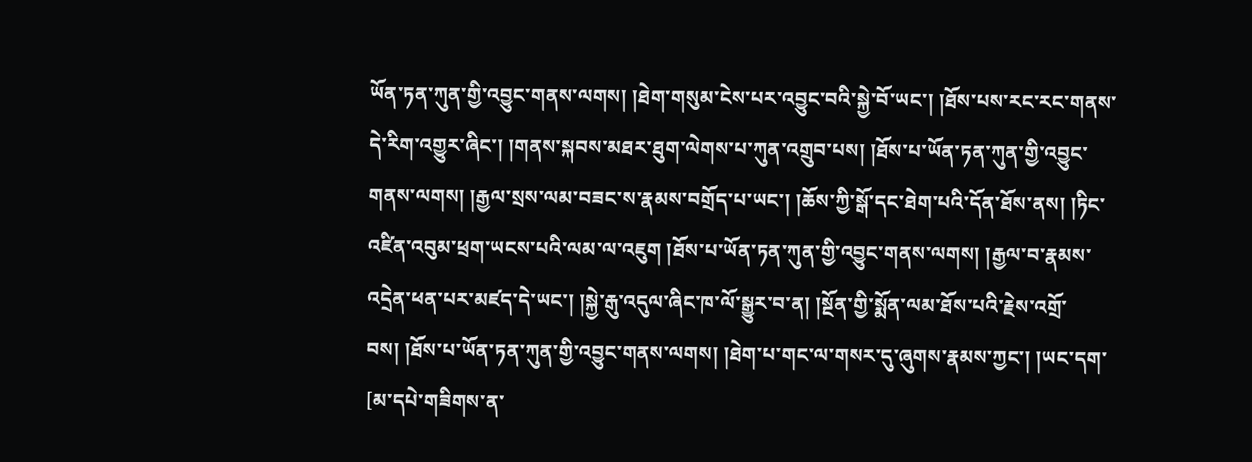ཡོན་ཏན་ཀུན་གྱི་འབྱུང་གནས་ལགས། །ཐེག་གསུམ་ངེས་པར་འབྱུང་བའི་སྐྱེ་བོ་ཡང་། །ཐོས་པས་རང་རང་གནས་དེ་རིག་འགྱུར་ཞིང་། །གནས་སྐབས་མཐར་ཐུག་ལེགས་པ་ཀུན་འགྲུབ་པས། །ཐོས་པ་ཡོན་ཏན་ཀུན་གྱི་འབྱུང་གནས་ལགས། །རྒྱལ་སྲས་ལམ་བཟང་ས་རྣམས་བགྲོད་པ་ཡང་། །ཆོས་ཀྱི་སྒོ་དང་ཐེག་པའི་དོན་ཐོས་ནས། །ཏིང་འཛིན་འབུམ་ཕྲག་ཡངས་པའི་ལམ་ལ་འཇུག །ཐོས་པ་ཡོན་ཏན་ཀུན་གྱི་འབྱུང་གནས་ལགས། །རྒྱལ་བ་རྣམས་འདྲེན་ཕན་པར་མཛད་དེ་ཡང་། །སྐྱེ་རྒུ་འདུལ་ཞིང་ཁ་ལོ་སྒྱུར་བ་ན། །སྔོན་གྱི་སྨོན་ལམ་ཐོས་པའི་རྗེས་འགྲོ་བས། །ཐོས་པ་ཡོན་ཏན་ཀུན་གྱི་འབྱུང་གནས་ལགས། །ཐེག་པ་གང་ལ་གསར་དུ་ཞུགས་རྣམས་ཀྱང་། །ཡང་དག་
[མ་དཔེ་གཟིགས་ན་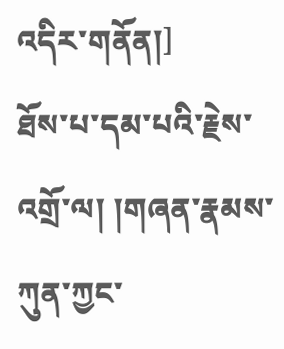འདིར་གནོན།]
ཐོས་པ་དམ་པའི་རྗེས་འགྲོ་ལ། །གཞན་རྣམས་ཀུན་ཀྱང་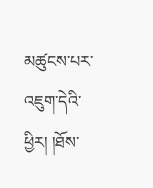མཚུངས་པར་འཇུག་དེའི་ཕྱིར། །ཐོས་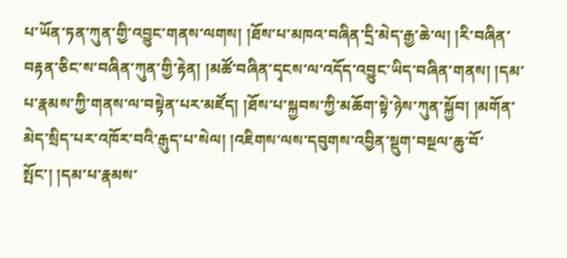པ་ཡོན་ཏན་ཀུན་གྱི་འབྱུང་གནས་ལགས། །ཐོས་པ་མཁའ་བཞིན་དྲི་མེད་རྒྱ་ཆེ་ལ། །རི་བཞིན་བརྟན་ཅིང་ས་བཞིན་ཀུན་གྱི་རྟེན། །མཚོ་བཞིན་དྭངས་ལ་འདོད་འབྱུང་ཡིད་བཞིན་གནས། །དམ་པ་རྣམས་ཀྱི་གནས་ལ་བསྟེན་པར་མཛོད། །ཐོས་པ་སྐྱབས་ཀྱི་མཆོག་སྟེ་ཉེས་ཀུན་སྐྱོབ། །མགོན་མེད་སྲིད་པར་འཁོར་བའི་རྒུད་པ་སེལ། །འཇིགས་ལས་དབུགས་འབྱིན་སྡུག་བསྔལ་ཆུ་བོ་སྤོང་། །དམ་པ་རྣམས་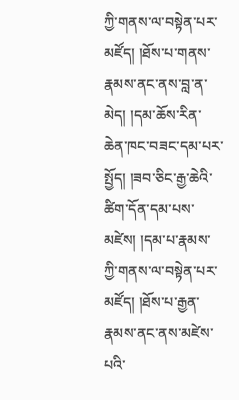ཀྱི་གནས་ལ་བསྟེན་པར་མཛོད། །ཐོས་པ་གནས་རྣམས་ནང་ནས་བླ་ན་མེད། །དམ་ཆོས་རིན་ཆེན་ཁང་བཟང་དམ་པར་སྤྱོད། །ཟབ་ཅིང་རྒྱ་ཆེའི་ཚིག་དོན་དམ་པས་མཛེས། །དམ་པ་རྣམས་ཀྱི་གནས་ལ་བསྟེན་པར་མཛོད། །ཐོས་པ་རྒྱན་རྣམས་ནང་ནས་མཛེས་པའི་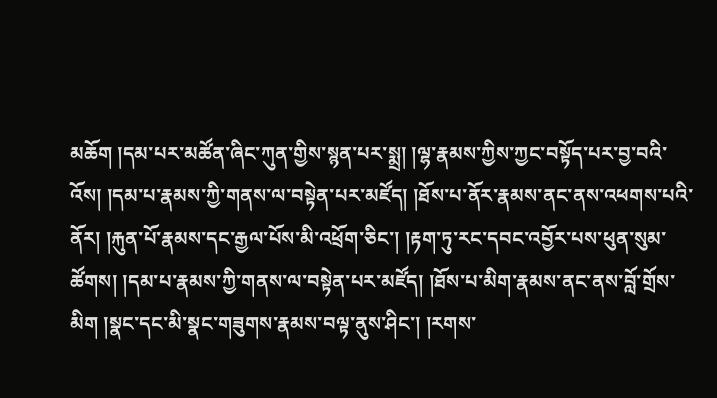མཆོག །དམ་པར་མཚོན་ཞིང་ཀུན་གྱིས་སྙན་པར་སྨྲ། །ལྷ་རྣམས་ཀྱིས་ཀྱང་བསྟོད་པར་བྱ་བའི་འོས། །དམ་པ་རྣམས་ཀྱི་གནས་ལ་བསྟེན་པར་མཛོད། །ཐོས་པ་ནོར་རྣམས་ནང་ནས་འཕགས་པའི་ནོར། །རྐུན་པོ་རྣམས་དང་རྒྱལ་པོས་མི་འཕྲོག་ཅིང་། །རྟག་ཏུ་རང་དབང་འབྱོར་པས་ཕུན་སུམ་ཚོགས། །དམ་པ་རྣམས་ཀྱི་གནས་ལ་བསྟེན་པར་མཛོད། །ཐོས་པ་མིག་རྣམས་ནང་ནས་བློ་གྲོས་མིག །སྣང་དང་མི་སྣང་གཟུགས་རྣམས་བལྟ་ནུས་ཤིང་། །རགས་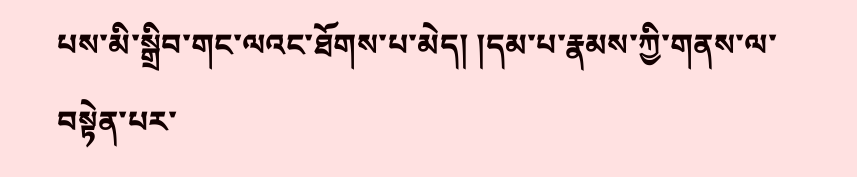པས་མི་སྒྲིབ་གང་ལའང་ཐོགས་པ་མེད། །དམ་པ་རྣམས་ཀྱི་གནས་ལ་བསྟེན་པར་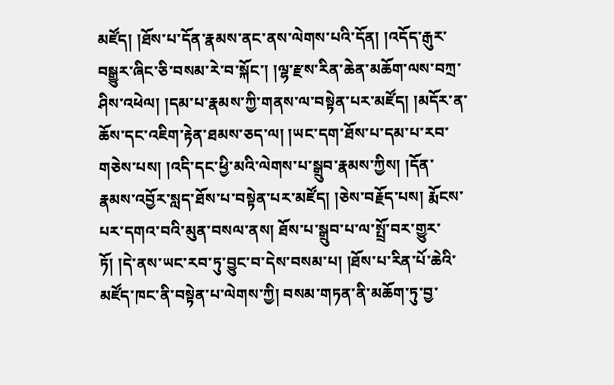མཛོད། །ཐོས་པ་དོན་རྣམས་ནང་ནས་ལེགས་པའི་དོན། །འདོད་རྒུར་བསྒྱུར་ཞིང་ཅི་བསམ་རེ་བ་སྐོང་། །ལྷ་རྫས་རིན་ཆེན་མཆོག་ལས་བཀྲ་ཤིས་འཕེལ། །དམ་པ་རྣམས་ཀྱི་གནས་ལ་བསྟེན་པར་མཛོད། །མདོར་ན་ཆོས་དང་འཇིག་རྟེན་ཐམས་ཅད་ལ། །ཡང་དག་ཐོས་པ་དམ་པ་རབ་གཅེས་པས། །འདི་དང་ཕྱི་མའི་ལེགས་པ་སྒྲུབ་རྣམས་ཀྱིས། །དོན་རྣམས་འབྱོར་སླད་ཐོས་པ་བསྟེན་པར་མཛོད། །ཅེས་བརྗོད་པས། རྨོངས་པར་དགའ་བའི་མུན་བསལ་ནས། ཐོས་པ་སྒྲུབ་པ་ལ་སྤྲོ་བར་གྱུར་ཏོ། །དེ་ནས་ཡང་རབ་ཏུ་བྱུང་བ་དེས་བསམ་པ། །ཐོས་པ་རིན་པོ་ཆེའི་མཛོད་ཁང་ནི་བསྟེན་པ་ལེགས་ཀྱི། བསམ་གཏན་ནི་མཆོག་ཏུ་བྱ་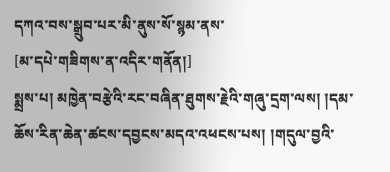དཀའ་བས་སྒྲུབ་པར་མི་ནུས་སོ་སྙམ་ནས་
[མ་དཔེ་གཟིགས་ན་འདིར་གནོན།]
སྨྲས་པ། མཁྱེན་བརྩེའི་རང་བཞིན་ཐུགས་རྗེའི་གཞུ་དྲག་ལས། །དམ་ཆོས་རིན་ཆེན་ཚངས་དབྱངས་མདའ་འཕངས་པས། །གདུལ་བྱའི་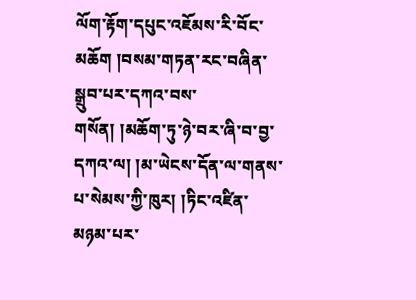ལོག་རྟོག་དཔུང་འཇོམས་རི་བོང་མཆོག །བསམ་གཏན་རང་བཞིན་སྒྲུབ་པར་དཀའ་བས་གསོན། །མཆོག་ཏུ་ཉེ་བར་ཞི་བ་བྱ་དཀའ་ལ། །མ་ཡེངས་དོན་ལ་གནས་པ་སེམས་ཀྱི་ཁུར། །ཏིང་འཛིན་མཉམ་པར་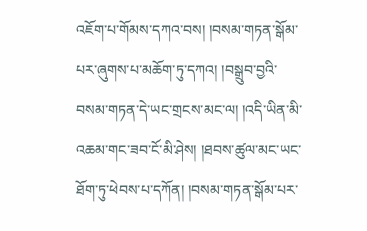འཇོག་པ་གོམས་དཀའ་བས། །བསམ་གཏན་སྒོམ་པར་ཞུགས་པ་མཆོག་ཏུ་དཀའ། །བསྒྲུབ་བྱའི་བསམ་གཏན་དེ་ཡང་གྲངས་མང་ལ། །འདི་ཡིན་མི་འཆམ་གང་ཟབ་ངོ་མི་ཤེས། །ཐབས་ཚུལ་མང་ཡང་ཐོག་ཏུ་ཕེབས་པ་དཀོན། །བསམ་གཏན་སྒོམ་པར་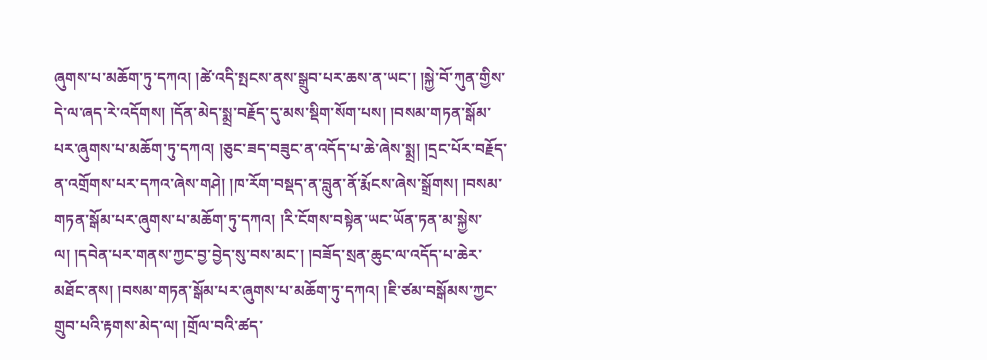ཞུགས་པ་མཆོག་ཏུ་དཀའ། །ཚེ་འདི་སྤངས་ནས་སྒྲུབ་པར་ཆས་ན་ཡང་། །སྐྱེ་བོ་ཀུན་གྱིས་དེ་ལ་ཞད་རེ་འདོགས། །དོན་མེད་སྨྲ་བརྗོད་དུ་མས་སྡིག་སོག་པས། །བསམ་གཏན་སྒོམ་པར་ཞུགས་པ་མཆོག་ཏུ་དཀའ། །ཅུང་ཟད་བཟུང་ན་འདོད་པ་ཆེ་ཞེས་སྨྲ། །དྲང་པོར་བརྗོད་ན་འགྲོགས་པར་དཀའ་ཞེས་གཤེ། །ཁ་རོག་བསྡད་ན་བླུན་ནོ་རྨོངས་ཞེས་སྒྲོགས། །བསམ་གཏན་སྒོམ་པར་ཞུགས་པ་མཆོག་ཏུ་དཀའ། །རི་ངོགས་བསྟེན་ཡང་ཡོན་ཏན་མ་སྐྱེས་ལ། །དབེན་པར་གནས་ཀྱང་བྱ་བྱེད་སུ་བས་མང་། །བཟོད་སྲན་ཆུང་ལ་འདོད་པ་ཆེར་མཐོང་ནས། །བསམ་གཏན་སྒོམ་པར་ཞུགས་པ་མཆོག་ཏུ་དཀའ། །ཇི་ཙམ་བསྒོམས་ཀྱང་གྲུབ་པའི་རྟགས་མེད་ལ། །གྲོལ་བའི་ཚད་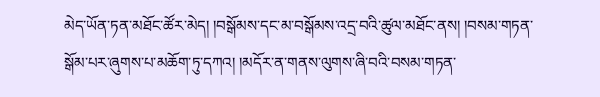མེད་ཡོན་ཏན་མཐོང་ཚོར་མེད། །བསྒོམས་དང་མ་བསྒོམས་འདྲ་བའི་ཚུལ་མཐོང་ནས། །བསམ་གཏན་སྒོམ་པར་ཞུགས་པ་མཆོག་ཏུ་དཀའ། །མདོར་ན་གནས་ལུགས་ཞི་བའི་བསམ་གཏན་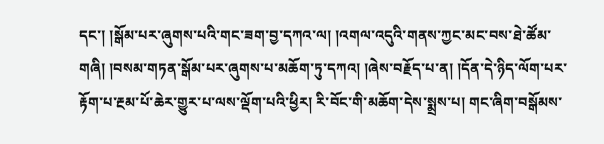དང་། །སྒོམ་པར་ཞུགས་པའི་གང་ཟག་བྱ་དཀའ་ལ། །འགལ་འདུའི་གནས་ཀྱང་མང་བས་ཐེ་ཚོམ་གཞི། །བསམ་གཏན་སྒོམ་པར་ཞུགས་པ་མཆོག་ཏུ་དཀའ། །ཞེས་བརྗོད་པ་ན། །དོན་དེ་ཉིད་ལོག་པར་རྟོག་པ་རྔམ་པོ་ཆེར་གྱུར་པ་ལས་ལྡོག་པའི་ཕྱིར། རི་བོང་གི་མཆོག་དེས་སྨྲས་པ། གང་ཞིག་བསྒོམས་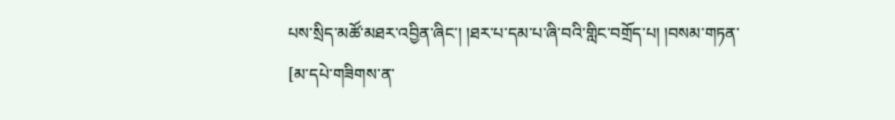པས་སྲིད་མཚོ་མཐར་འབྱིན་ཞིང་། །ཐར་པ་དམ་པ་ཞི་བའི་གླིང་བགྲོད་པ། །བསམ་གཏན་
[མ་དཔེ་གཟིགས་ན་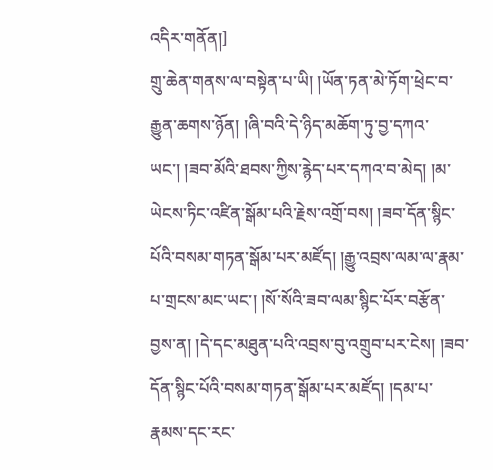འདིར་གནོན།]
གྲུ་ཆེན་གནས་ལ་བསྟེན་པ་ཡི། །ཡོན་ཏན་མེ་ཏོག་ཕྲེང་བ་རྒྱུན་ཆགས་ཉོན། །ཞི་བའི་དེ་ཉིད་མཆོག་ཏུ་བྱ་དཀའ་ཡང་། །ཟབ་མོའི་ཐབས་ཀྱིས་རྙེད་པར་དཀའ་བ་མེད། །མ་ཡེངས་ཏིང་འཛིན་སྒོམ་པའི་རྗེས་འགྲོ་བས། །ཟབ་དོན་སྙིང་པོའི་བསམ་གཏན་སྒོམ་པར་མཛོད། །རྒྱུ་འབྲས་ལམ་ལ་རྣམ་པ་གྲངས་མང་ཡང་། །སོ་སོའི་ཟབ་ལམ་སྙིང་པོར་བརྩོན་བྱས་ན། །དེ་དང་མཐུན་པའི་འབྲས་བུ་འགྲུབ་པར་ངེས། །ཟབ་དོན་སྙིང་པོའི་བསམ་གཏན་སྒོམ་པར་མཛོད། །དམ་པ་རྣམས་དང་རང་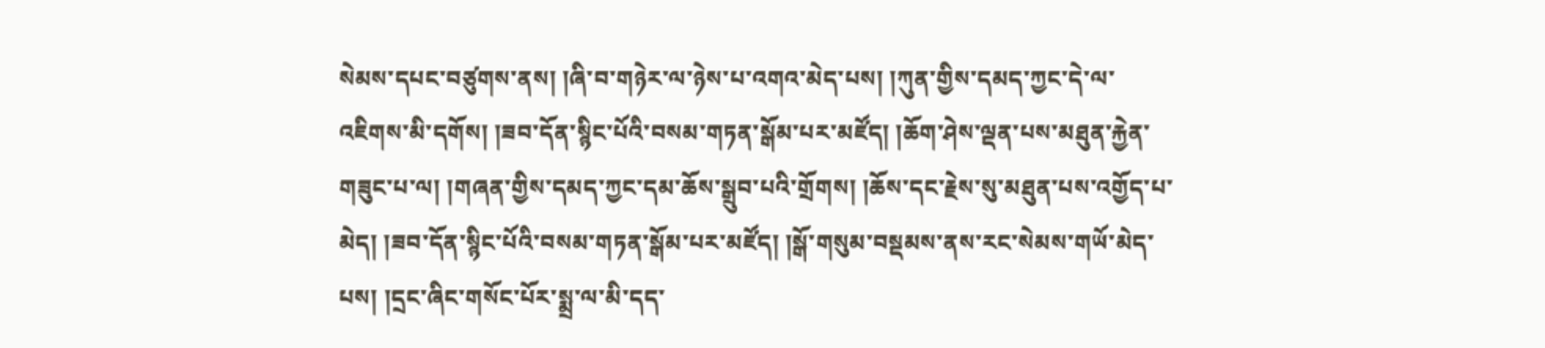སེམས་དཔང་བཙུགས་ནས། །ཞི་བ་གཉེར་ལ་ཉེས་པ་འགའ་མེད་པས། །ཀུན་གྱིས་དམད་ཀྱང་དེ་ལ་འཇིགས་མི་དགོས། །ཟབ་དོན་སྙིང་པོའི་བསམ་གཏན་སྒོམ་པར་མཛོད། །ཆོག་ཤེས་ལྡན་པས་མཐུན་རྐྱེན་གཟུང་པ་ལ། །གཞན་གྱིས་དམད་ཀྱང་དམ་ཆོས་སྒྲུབ་པའི་གྲོགས། །ཆོས་དང་རྗེས་སུ་མཐུན་པས་འགྱོད་པ་མེད། །ཟབ་དོན་སྙིང་པོའི་བསམ་གཏན་སྒོམ་པར་མཛོད། །སྒོ་གསུམ་བསྡམས་ནས་རང་སེམས་གཡོ་མེད་པས། །དྲང་ཞིང་གསོང་པོར་སྨྲ་ལ་མི་དད་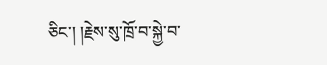ཅིང་། །རྗེས་སུ་ཁྲོ་བ་སྐྱེ་བ་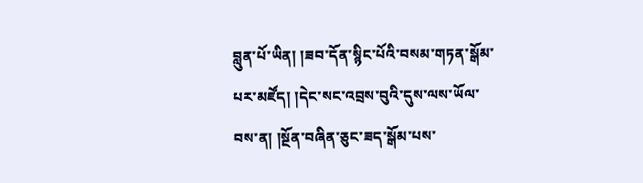བླུན་པོ་ཡིན། །ཟབ་དོན་སྙིང་པོའི་བསམ་གཏན་སྒོམ་པར་མཛོད། །དེང་སང་འབྲས་བུའི་དུས་ལས་ཡོལ་བས་ན། །སྔོན་བཞིན་ཅུང་ཟད་སྒོམ་པས་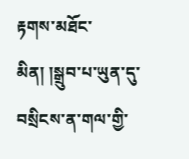རྟགས་མཐོང་མིན། །སྒྲུབ་པ་ཡུན་དུ་བསྲིངས་ན་གལ་གྱི་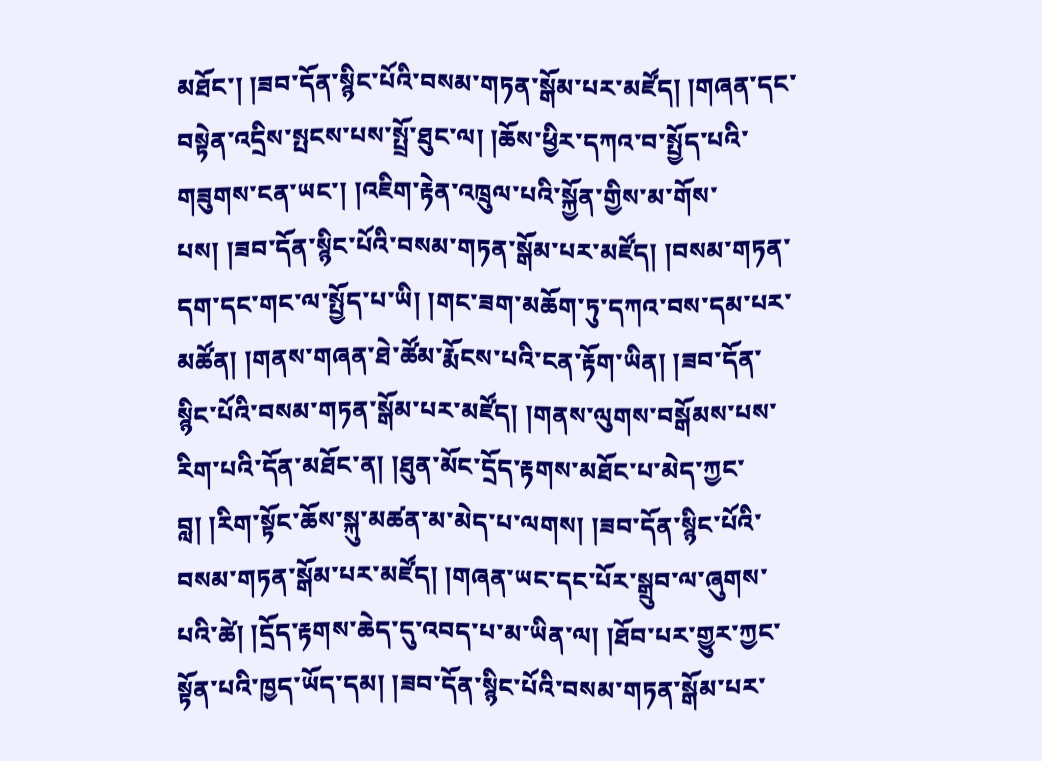མཐོང་། །ཟབ་དོན་སྙིང་པོའི་བསམ་གཏན་སྒོམ་པར་མཛོད། །གཞན་དང་བསྟེན་འདྲིས་སྤངས་པས་སྤྲོ་ཐུང་ལ། །ཆོས་ཕྱིར་དཀའ་བ་སྤྱོད་པའི་གཟུགས་ངན་ཡང་། །འཇིག་རྟེན་འཁྲུལ་པའི་སྐྱོན་གྱིས་མ་གོས་པས། །ཟབ་དོན་སྙིང་པོའི་བསམ་གཏན་སྒོམ་པར་མཛོད། །བསམ་གཏན་དག་དང་གང་ལ་སྤྱོད་པ་ཡི། །གང་ཟག་མཆོག་ཏུ་དཀའ་བས་དམ་པར་མཚོན། །གནས་གཞན་ཐེ་ཚོམ་རྨོངས་པའི་ངན་རྟོག་ཡིན། །ཟབ་དོན་སྙིང་པོའི་བསམ་གཏན་སྒོམ་པར་མཛོད། །གནས་ལུགས་བསྒོམས་པས་རིག་པའི་དོན་མཐོང་ན། །ཐུན་མོང་དྲོད་རྟགས་མཐོང་པ་མེད་ཀྱང་བླ། །རིག་སྟོང་ཆོས་སྐུ་མཚན་མ་མེད་པ་ལགས། །ཟབ་དོན་སྙིང་པོའི་བསམ་གཏན་སྒོམ་པར་མཛོད། །གཞན་ཡང་དང་པོར་སྒྲུབ་ལ་ཞུགས་པའི་ཚེ། །དྲོད་རྟགས་ཆེད་དུ་འབད་པ་མ་ཡིན་ལ། །ཐོབ་པར་གྱུར་ཀྱང་སྟོན་པའི་ཁྱད་ཡོད་དམ། །ཟབ་དོན་སྙིང་པོའི་བསམ་གཏན་སྒོམ་པར་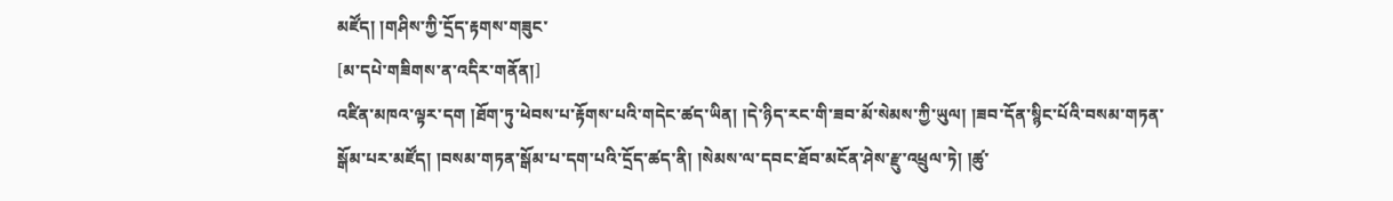མཛོད། །གཤིས་ཀྱི་དྲོད་རྟགས་གཟུང་
[མ་དཔེ་གཟིགས་ན་འདིར་གནོན།]
འཛིན་མཁའ་ལྟར་དག །ཐོག་ཏུ་ཕེབས་པ་རྟོགས་པའི་གདེང་ཚད་ཡིན། །དེ་ཉིད་རང་གི་ཟབ་མོ་སེམས་ཀྱི་ཡུལ། །ཟབ་དོན་སྙིང་པོའི་བསམ་གཏན་སྒོམ་པར་མཛོད། །བསམ་གཏན་སྒོམ་པ་དག་པའི་དྲོད་ཚད་ནི། །སེམས་ལ་དབང་ཐོབ་མངོན་ཤེས་རྫུ་འཕྲུལ་ཏེ། །ཚུ་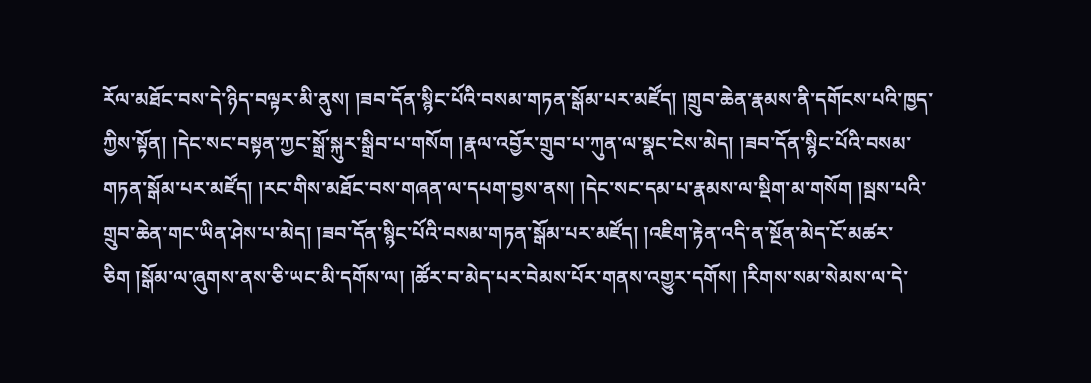རོལ་མཐོང་བས་དེ་ཉིད་བལྟར་མི་ནུས། །ཟབ་དོན་སྙིང་པོའི་བསམ་གཏན་སྒོམ་པར་མཛོད། །གྲུབ་ཆེན་རྣམས་ནི་དགོངས་པའི་ཁྱད་ཀྱིས་སྟོན། །དེང་སང་བསྟན་ཀྱང་སྒྲོ་སྐུར་སྒྲིབ་པ་གསོག །རྣལ་འབྱོར་གྲུབ་པ་ཀུན་ལ་སྣང་ངེས་མེད། །ཟབ་དོན་སྙིང་པོའི་བསམ་གཏན་སྒོམ་པར་མཛོད། །རང་གིས་མཐོང་བས་གཞན་ལ་དཔག་བྱས་ནས། །དེང་སང་དམ་པ་རྣམས་ལ་སྡིག་མ་གསོག །སྦས་པའི་གྲུབ་ཆེན་གང་ཡིན་ཤེས་པ་མེད། །ཟབ་དོན་སྙིང་པོའི་བསམ་གཏན་སྒོམ་པར་མཛོད། །འཇིག་རྟེན་འདི་ན་སྔོན་མེད་ངོ་མཚར་ཅིག །སྒོམ་ལ་ཞུགས་ནས་ཅི་ཡང་མི་དགོས་ལ། །ཚོར་བ་མེད་པར་བེམས་པོར་གནས་འགྱུར་དགོས། །རིགས་སམ་སེམས་ལ་དེ་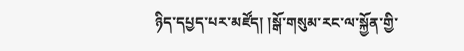ཉིད་དཔྱད་པར་མཛོད། །སྒོ་གསུམ་རང་ལ་སྐྱོན་གྱི་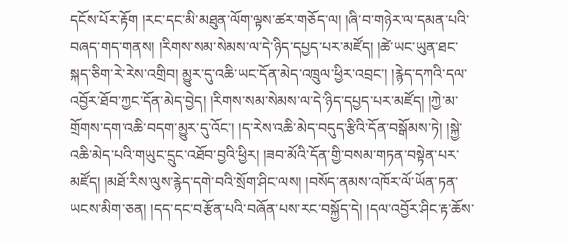དངོས་པོར་རྟོག །རང་དང་མི་མཐུན་ལོག་ལྟས་ཚར་གཅོད་ལ། །ཞི་བ་གཉེར་ལ་དམན་པའི་བཞད་གད་གནས། །རིགས་སམ་སེམས་ལ་དེ་ཉིད་དཔྱད་པར་མཛོད། །ཚེ་ཡང་ཡུན་ཐང་སྐད་ཅིག་རེ་རེས་འགྲིབ། མྱུར་དུ་འཆི་ཡང་དོན་མེད་འཁྲུལ་ཕྱིར་འབྲང་། །རྙེད་དཀའི་དལ་འབྱོར་ཐོབ་ཀྱང་དོན་མེད་བྱེད། །རིགས་སམ་སེམས་ལ་དེ་ཉིད་དཔྱད་པར་མཛོད། །ཀྱེ་མ་གྲོགས་དག་འཆི་བདག་མྱུར་དུ་འོང་། །ད་རེས་འཆི་མེད་བདུད་རྩིའི་དོན་བསྒོམས་ཏེ། །སྐྱེ་འཆི་མེད་པའི་གཡུང་དྲུང་འཐོབ་བྱའི་ཕྱིར། །ཟབ་མོའི་དོན་གྱི་བསམ་གཏན་བསྟེན་པར་མཛོད། །མཐོ་རིས་ལུས་རྙེད་དགེ་བའི་སྲོག་ཤིང་ལས། །བསོད་ནམས་འཁོར་ལོ་ཡོན་ཏན་ཡངས་མིག་ཅན། །དད་དང་བརྩོན་པའི་བཞོན་པས་རང་བསྐྱོད་དེ། །དལ་འབྱོར་ཤིང་རྟ་ཆོས་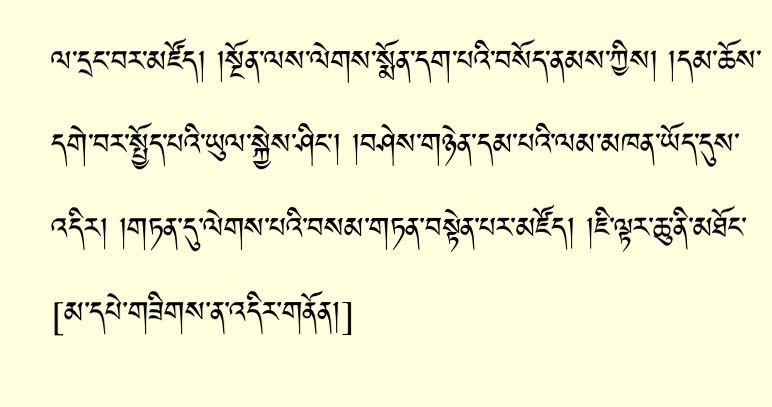ལ་དྲང་བར་མཛོད། །སྔོན་ལས་ལེགས་སྨོན་དག་པའི་བསོད་ནམས་ཀྱིས། །དམ་ཆོས་དགེ་བར་སྤྱོད་པའི་ཡུལ་སྐྱེས་ཤིང་། །བཤེས་གཉེན་དམ་པའི་ལམ་མཁན་ཡོད་དུས་འདིར། །གཏན་དུ་ལེགས་པའི་བསམ་གཏན་བསྟེན་པར་མཛོད། །ཇི་ལྟར་ཆུ་ནི་མཐོང་
[མ་དཔེ་གཟིགས་ན་འདིར་གནོན།]